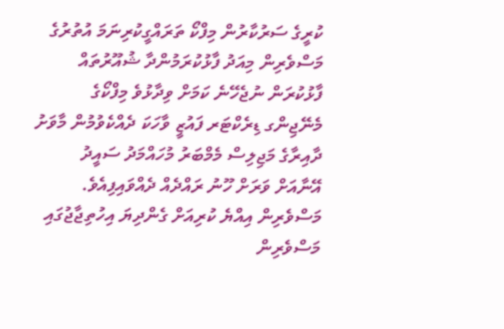ކުރީގެ ސަރުކާރުން މިފްކޯ ތަރައްގީކުރިނަމަ އުތުރުގެ މަސްވެރިން މިއަދު ފާޅުކުރަމުންދާ ޝުއޫރުތައް ފާޅުކުރަން ނުޖެހޭނެ ކަމަށް ވިދާޅުވެ މިފްކޯގެ މެނޭޖިންގ ޑިރެކްޓަރ ފައުޒީ ވާހަކަ ދެއްކެވުމުން މާވަށު ދާއިރާގެ މަޖިލިސް މެމްބަރު މުހައްމަދު ސައީދު އޭނާއަށް ވަރަށް ހޫނު ރައްދެއް ދެއްވައިފިއެވެ.
މަސްވެރިން އިއްޔެ ކުރިއަށް ގެންދިޔަ އިހުތިޖާޖުގައި މަސްވެރިން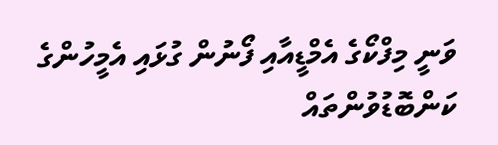ވަނީ މިފްކޯގެ އެމްޑީއާއި ފޯނުން ގުޅައި އެމީހުންގެ ކަންބޮޑުވުންތައް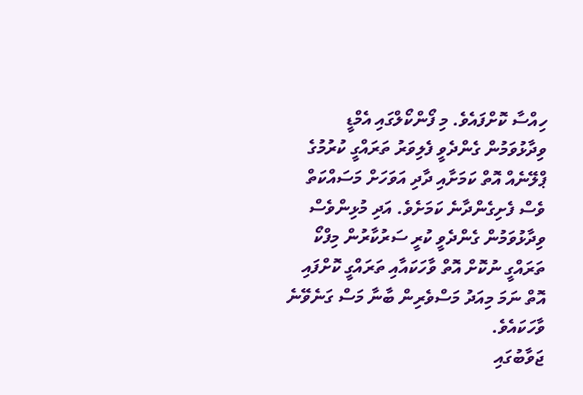ހިއްސާ ކޮށްފައެވެ. މި ފޯންކޯލްގައި އެމްޑީ ވިދާޅުވަމުން ގެންދެވީ ފެލިވަރު ތަރައްގީ ކުރުމުގެ ޕްލޭނެއް އޮތް ކަމަށާއި ދާދި އަވަހަށް މަސައްކަތް ވެސް ފެށިގެންދާނެ ކަމަށެވެ. އަދި މުޅިންވެސް ވިދާޅުވަމުން ގެންދެވީ ކުރީ ސަރުކާރުން މިފްކޯ ތަރައްގީ ނުކޮށް އޮތް ވާހަކައާއި ތަރައްގީ ކޮށްފައި އޮތް ނަމަ މިއަދު މަސްވެރިން ބާނާ މަސް ގަނެވޭނެ ވާހަކައެވެ.
ޖަވާބުގައި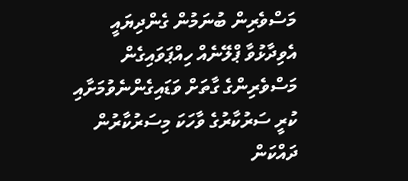މަސްވެރިން ބުނަމުން ގެންދިޔައީ އެވިދާޅުވާ ޕްލޭނެއް ހިއްޕަވައިގެން މަސްވެރިންގެ ގާތަށް ވަޑައިގެންނެވުމަށާއި ކުރީ ސަރުކާރުގެ ވާހަކަ މިސަރުކާރުން ދައްކަން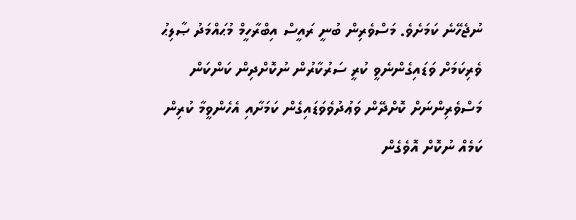ނުޖެހޭނެ ކަމަށެވެ. މަސްވެރިން ބުނީ ރައީސް އިބްރާހީމް މުޙައްމަދު ޞާލިޙު ވެރިކަމަށް ވަޑައިގެންނެވީ ކުރީ ސަރުކާރުން ނުކޮށްދިން ކަންކަން މަސްވެރިންނަށް ކޮށްދޭން ވަޢުދުވެވަޑައިގެން ކަމަށާއި އެހެންވީމާ ކުރިން ކަމެއް ނުކޮށް އޮވެގެން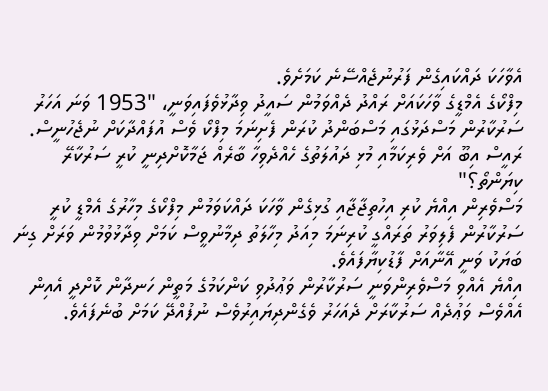އެވާހަކަ ދައްކައިގެން ފަރުނުޖެއްސޭނެ ކަމަށެވެ.
މިފްކޯގެ އެމްޑީގެ ވާހަކައަށް ރައްދު ދެއްވަމުން ސައީދު ވިދާޅުވެފައިވަނީ، "1953 ވަނަ އަހަރު ސަރުކާރުން މަސްދަޅުގައި މަސްބަންދު ކުރަން ފެށިނަމަ މިފްކޯ ވެސް އުފައްދާކަށް ނުޖެހުނީސް. ރައީސް އިބޫ އަށް ވެރިކަމާއި މުޅި ދައުލަތުގެ ހެއްދެވިހާ ބާރެއް ޖަމާކޮށްދިނީ ކުރީ ސަރުކާރޭ ކިޔަންތޯ؟"
މަސްވެރިން އިއްޔެ ކުރި އިހުތިޖާޖާއި ގުޅިގެން ވާހަކަ ދައްކަވަމުން މިފްކޯގެ މިހާރުގެ އެމްޑީ ކުރީ ސަރުކާރުން ފެލިވަރު ތަރައްގީ ކުރިނަމަ މިއަދު މިހާލަތު ދިމާނުވީސް ކަމަށް ވިދާޅުވުމުން ވަރަށް ގިނަ ބަޔަކު ވަނީ އޭނާއަށް ފާޑުކިޔާފައެވެ.
އިއްޔެ އެއްވި މަސްވެރިންވަނީ ސަރުކާރުން ވަޢުދުވި ކަންކަމުގެ މަތީން ހަނދާން ކޮށްދީ އެއިން އެއްވެސް ވަޢުދެއް ސަރުކާރަށް ދެއަހަރު ވެގެންދިޔައިރުވެސް ނުފުއްދޭ ކަމަށް ބުނެފައެވެ.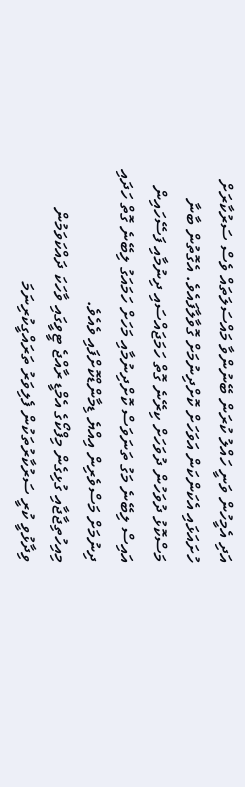އަދި އެމީހުން ވަނީ ހައްލު ކުރަން ބޭނުންވާ މައްސަލަތައް ވެސް ސަރުކާރަށް ހުށައަޅައި އެކަންކަން އަވަހަށް ކޮށްދިނުމަށް ގޮވާލާފައެވެ. އެގޮތުން ބާނާ މަސްކޮޅު ދުވަހުން ދުވަހަށް ކިރޭނެ ގޮތް ހަމަޖައްސައި ދިނުމާއި ފަސޭހައިން އައިސް ލިބޭނެ މަގު ތަނަވަސް ކޮށްދިނުމާއި މަހަށް ހަމައަގު ލިބޭނެ ގޮތް ހަދައި ދިނުމަށް މަސްވެރިން އިއްޔެ ޑިމާންޑްކޮށްފައި ވެއެވެ.
މިއިހުތިޖާޖާއި ގުޅިގެން މިފްކޯގެ އެމްޑީ ރާއްޖެ ޓީވީގައި ވާހަކަ ދައްކަވަމުން ވިދާޅުވީ ކުރީ ސަރުކާރުތަކުން ފެލިވަރު ތަރައްގީކުރިނަމަ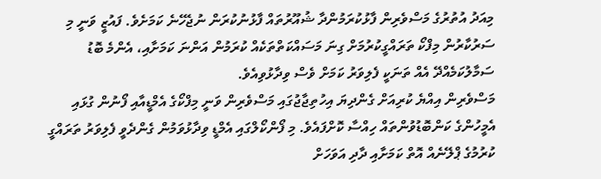މިއަދު އުތުރުގެ މަސްވެރިން ފާޅުކުރަމުންދާ ޝުއޫރުތައް ފާޅުނުކުރަން ނުޖެހޭނެ ކަމަށެވެ. ފައުޒީ ވަނީ މި ސަރުކާރުން މިފްކޯ ތަރައްގީކުރުމަށް ގިނަ މަސައްކަތްތަކެއް ކުރަމުން އަންނަ ކަމަށާއި، އެންމެ ބޮޑު ސަމާލުކަމެއްދޭ އެއް ތަނަކީ ފެލިވަރު ކަމަށް ވެސް ވިދާޅުވިއެވެ.
މަސްވެރިން އިއްޔެ ކުރިއަށް ގެންދިޔަ އިހުތިޖާޖުގައި މަސްވެރިން ވަނީ މިފްކޯގެ އެމްޑީއާއި ފޯނުން ގުޅައި އެމީހުންގެ ކަންބޮޑުވުންތައް ހިއްސާ ކޮށްފައެވެ. މި ފޯންކޯލްގައި އެމްޑީ ވިދާޅުވަމުން ގެންދެވީ ފެލިވަރު ތަރައްގީ ކުރުމުގެ ޕްލޭނެއް އޮތް ކަމަށާއި ދާދި އަވަހަށް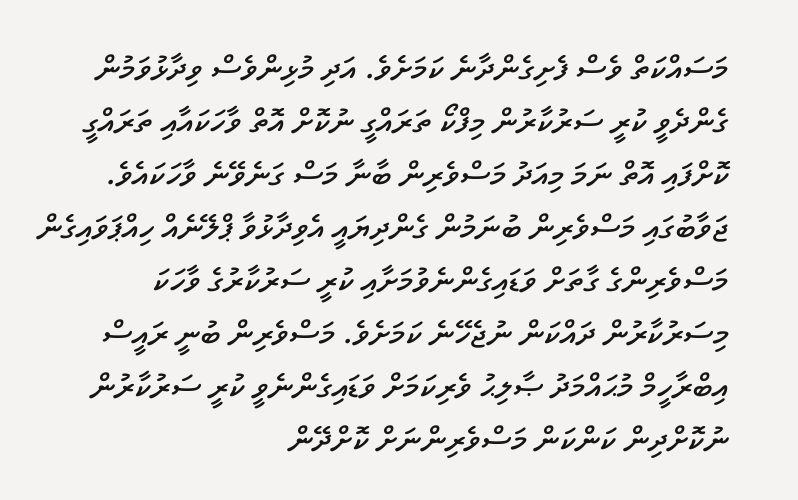މަސައްކަތް ވެސް ފެށިގެންދާނެ ކަމަށެވެ. އަދި މުޅިންވެސް ވިދާޅުވަމުން ގެންދެވީ ކުރީ ސަރުކާރުން މިފްކޯ ތަރައްގީ ނުކޮށް އޮތް ވާހަކައާއި ތަރައްގީ ކޮށްފައި އޮތް ނަމަ މިއަދު މަސްވެރިން ބާނާ މަސް ގަނެވޭނެ ވާހަކައެވެ.
ޖަވާބުގައި މަސްވެރިން ބުނަމުން ގެންދިޔައީ އެވިދާޅުވާ ޕްލޭނެއް ހިއްޕަވައިގެން މަސްވެރިންގެ ގާތަށް ވަޑައިގެންނެވުމަށާއި ކުރީ ސަރުކާރުގެ ވާހަކަ މިސަރުކާރުން ދައްކަން ނުޖެހޭނެ ކަމަށެވެ. މަސްވެރިން ބުނީ ރައީސް އިބްރާހީމް މުޙައްމަދު ޞާލިޙު ވެރިކަމަށް ވަޑައިގެންނެވީ ކުރީ ސަރުކާރުން ނުކޮށްދިން ކަންކަން މަސްވެރިންނަށް ކޮށްދޭން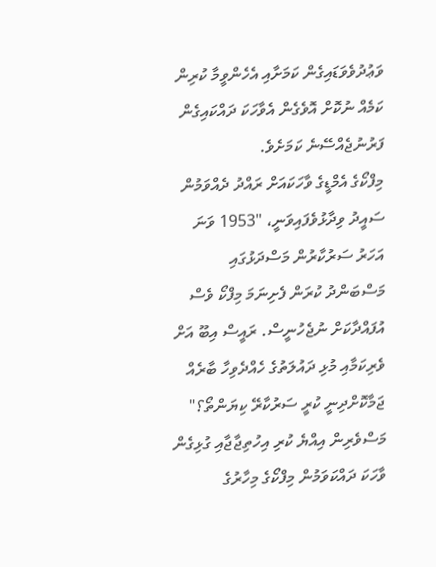ވަޢުދުވެވަޑައިގެން ކަމަށާއި އެހެންވީމާ ކުރިން ކަމެއް ނުކޮށް އޮވެގެން އެވާހަކަ ދައްކައިގެން ފަރުނުޖެއްސޭނެ ކަމަށެވެ.
މިފްކޯގެ އެމްޑީގެ ވާހަކައަށް ރައްދު ދެއްވަމުން ސައީދު ވިދާޅުވެފައިވަނީ، "1953 ވަނަ އަހަރު ސަރުކާރުން މަސްދަޅުގައި މަސްބަންދު ކުރަން ފެށިނަމަ މިފްކޯ ވެސް އުފައްދާކަށް ނުޖެހުނީސް. ރައީސް އިބޫ އަށް ވެރިކަމާއި މުޅި ދައުލަތުގެ ހެއްދެވިހާ ބާރެއް ޖަމާކޮށްދިނީ ކުރީ ސަރުކާރޭ ކިޔަންތޯ؟"
މަސްވެރިން އިއްޔެ ކުރި އިހުތިޖާޖާއި ގުޅިގެން ވާހަކަ ދައްކަވަމުން މިފްކޯގެ މިހާރުގެ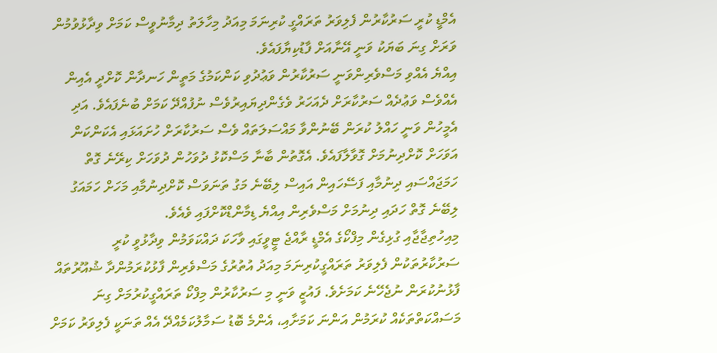އެމްޑީ ކުރީ ސަރުކާރުން ފެލިވަރު ތަރައްގީ ކުރިނަމަ މިއަދު މިހާލަތު ދިމާނުވީސް ކަމަށް ވިދާޅުވުމުން ވަރަށް ގިނަ ބަޔަކު ވަނީ އޭނާއަށް ފާޑުކިޔާފައެވެ.
އިއްޔެ އެއްވި މަސްވެރިންވަނީ ސަރުކާރުން ވަޢުދުވި ކަންކަމުގެ މަތީން ހަނދާން ކޮށްދީ އެއިން އެއްވެސް ވަޢުދެއް ސަރުކާރަށް ދެއަހަރު ވެގެންދިޔައިރުވެސް ނުފުއްދޭ ކަމަށް ބުނެފައެވެ. އަދި އެމީހުން ވަނީ ހައްލު ކުރަން ބޭނުންވާ މައްސަލަތައް ވެސް ސަރުކާރަށް ހުށައަޅައި އެކަންކަން އަވަހަށް ކޮށްދިނުމަށް ގޮވާލާފައެވެ. އެގޮތުން ބާނާ މަސްކޮޅު ދުވަހުން ދުވަހަށް ކިރޭނެ ގޮތް ހަމަޖައްސައި ދިނުމާއި ފަސޭހައިން އައިސް ލިބޭނެ މަގު ތަނަވަސް ކޮށްދިނުމާއި މަހަށް ހަމައަގު ލިބޭނެ ގޮތް ހަދައި ދިނުމަށް މަސްވެރިން އިއްޔެ ޑިމާންޑްކޮށްފައި ވެއެވެ.
މިއިހުތިޖާޖާއި ގުޅިގެން މިފްކޯގެ އެމްޑީ ރާއްޖެ ޓީވީގައި ވާހަކަ ދައްކަވަމުން ވިދާޅުވީ ކުރީ ސަރުކާރުތަކުން ފެލިވަރު ތަރައްގީކުރިނަމަ މިއަދު އުތުރުގެ މަސްވެރިން ފާޅުކުރަމުންދާ ޝުއޫރުތައް ފާޅުނުކުރަން ނުޖެހޭނެ ކަމަށެވެ. ފައުޒީ ވަނީ މި ސަރުކާރުން މިފްކޯ ތަރައްގީކުރުމަށް ގިނަ މަސައްކަތްތަކެއް ކުރަމުން އަންނަ ކަމަށާއި، އެންމެ ބޮޑު ސަމާލުކަމެއްދޭ އެއް ތަނަކީ ފެލިވަރު ކަމަށް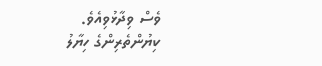ވެސް ވިދާޅުވިއެވެ.
ކިޔުންތެރިންގެ ހިޔާލު